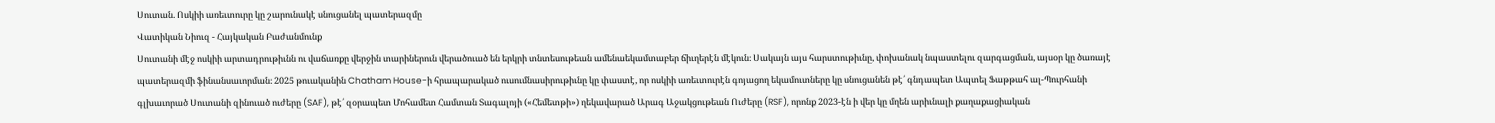Սուտան. Ոսկիի առեւտուրը կը շարունակէ սնուցանել պատերազմը
Վատիկան Նիուզ - Հայկական Բաժանմունք
Սուտանի մէջ ոսկիի արտադրութիւնն ու վաճառքը վերջին տարիներուն վերածուած են երկրի տնտեսութեան ամենաեկամտաբեր ճիւղերէն մէկուն։ Սակայն այս հարստութիւնը, փոխանակ նպաստելու զարգացման, այսօր կը ծառայէ պատերազմի ֆինանսաւորման։ 2025 թուականին Chatham House-ի հրապարակած ուսումնասիրութիւնը կը փաստէ, որ ոսկիի առեւտուրէն գոյացող եկամուտները կը սնուցանեն թէ՛ գնդապետ Ապտել Ֆաթթահ ալ-Պուրհանի գլխաւորած Սուտանի զինուած ուժերը (SAF), թէ՛ զօրապետ Մոհամետ Համտան Տագալոյի («Հեմետթի») ղեկավարած Արագ Աջակցութեան Ուժերը (RSF), որոնք 2023-էն ի վեր կը մղեն արիւնալի քաղաքացիական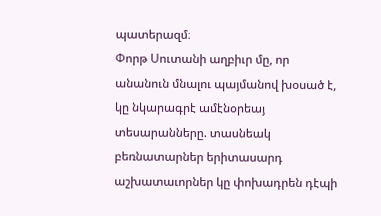պատերազմ։
Փորթ Սուտանի աղբիւր մը, որ անանուն մնալու պայմանով խօսած է, կը նկարագրէ ամէնօրեայ տեսարանները. տասնեակ բեռնատարներ երիտասարդ աշխատաւորներ կը փոխադրեն դէպի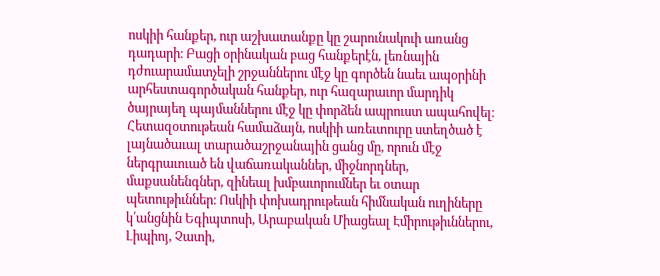ոսկիի հանքեր, ուր աշխատանքը կը շարունակուի առանց դադարի։ Բացի օրինական բաց հանքերէն, լեռնային դժուարամատչելի շրջաններու մէջ կը գործեն նաեւ ապօրինի արհեստագործական հանքեր, ուր հազարաւոր մարդիկ ծայրայեղ պայմաններու մէջ կը փորձեն ապրուստ ապահովել։
Հետազօտութեան համաձայն, ոսկիի առեւտուրը ստեղծած է լայնածաւալ տարածաշրջանային ցանց մը, որուն մէջ ներգրաւուած են վաճառականներ, միջնորդներ, մաքսանենգներ, զինեալ խմբաւորումներ եւ օտար պետութիւններ։ Ոսկիի փոխադրութեան հիմնական ուղիները կ՛անցնին Եգիպտոսի, Արաբական Միացեալ Էմիրութիւններու, Լիպիոյ, Չատի,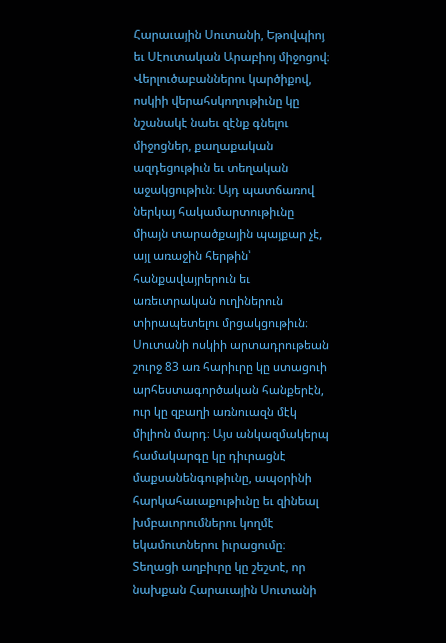Հարաւային Սուտանի, Եթովպիոյ եւ Սէուտական Արաբիոյ միջոցով։
Վերլուծաբաններու կարծիքով, ոսկիի վերահսկողութիւնը կը նշանակէ նաեւ զէնք գնելու միջոցներ, քաղաքական ազդեցութիւն եւ տեղական աջակցութիւն։ Այդ պատճառով ներկայ հակամարտութիւնը միայն տարածքային պայքար չէ, այլ առաջին հերթին՝ հանքավայրերուն եւ առեւտրական ուղիներուն տիրապետելու մրցակցութիւն։
Սուտանի ոսկիի արտադրութեան շուրջ 83 առ հարիւրը կը ստացուի արհեստագործական հանքերէն, ուր կը զբաղի առնուազն մէկ միլիոն մարդ։ Այս անկազմակերպ համակարգը կը դիւրացնէ մաքսանենգութիւնը, ապօրինի հարկահաւաքութիւնը եւ զինեալ խմբաւորումներու կողմէ եկամուտներու իւրացումը։
Տեղացի աղբիւրը կը շեշտէ, որ նախքան Հարաւային Սուտանի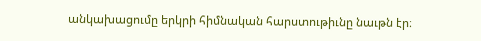անկախացումը երկրի հիմնական հարստութիւնը նաւթն էր։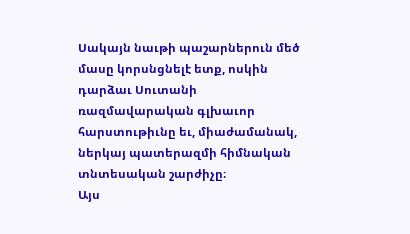Սակայն նաւթի պաշարներուն մեծ մասը կորսնցնելէ ետք, ոսկին դարձաւ Սուտանի ռազմավարական գլխաւոր հարստութիւնը եւ, միաժամանակ, ներկայ պատերազմի հիմնական տնտեսական շարժիչը։
Այս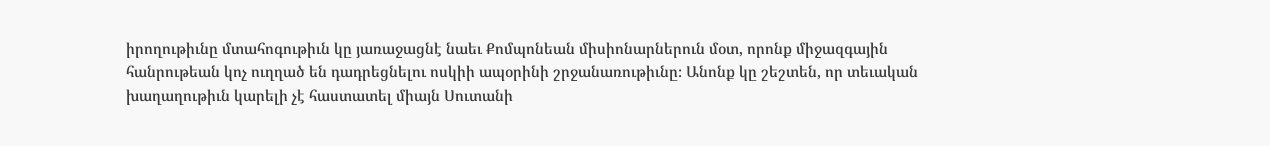իրողութիւնը մտահոգութիւն կը յառաջացնէ նաեւ Քոմպոնեան միսիոնարներուն մօտ, որոնք միջազգային հանրութեան կոչ ուղղած են դադրեցնելու ոսկիի ապօրինի շրջանառութիւնը։ Անոնք կը շեշտեն, որ տեւական խաղաղութիւն կարելի չէ հաստատել միայն Սուտանի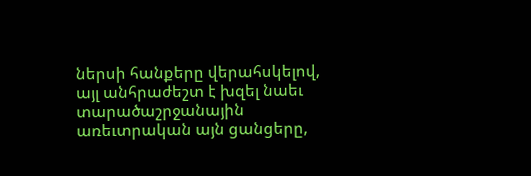ներսի հանքերը վերահսկելով, այլ անհրաժեշտ է խզել նաեւ տարածաշրջանային առեւտրական այն ցանցերը,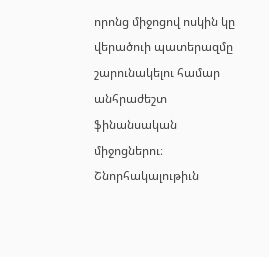որոնց միջոցով ոսկին կը վերածուի պատերազմը շարունակելու համար անհրաժեշտ ֆինանսական միջոցներու։
Շնորհակալութիւն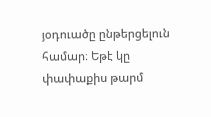յօդուածը ընթերցելուն համար։ Եթէ կը փափաքիս թարմ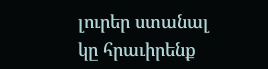լուրեր ստանալ կը հրաւիրենք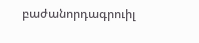բաժանորդագրուիլ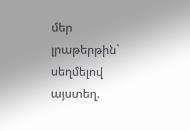մեր լրաթերթին` սեղմելով այստեղ.